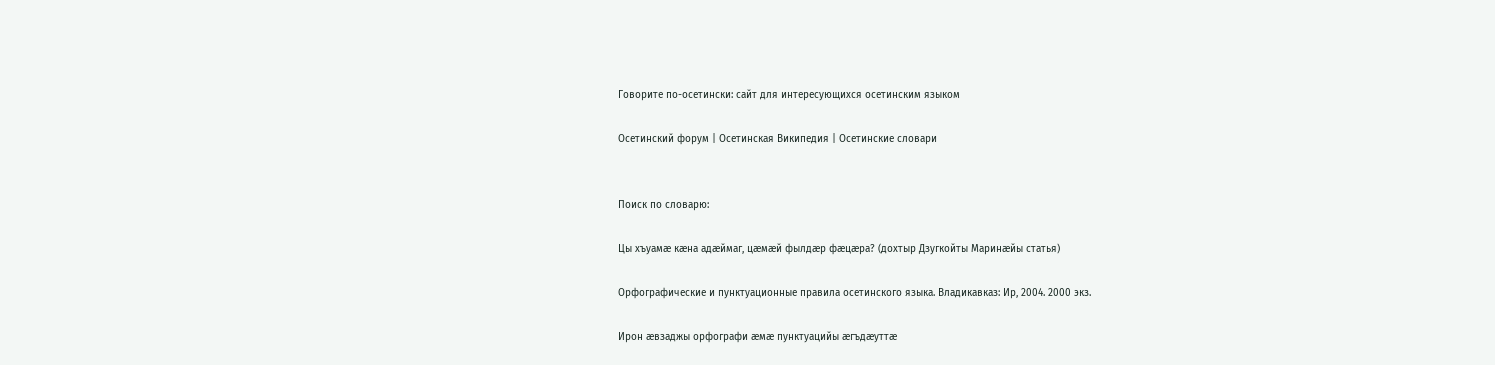Говорите по-осетински: сайт для интересующихся осетинским языком

Осетинский форум | Осетинская Википедия | Осетинские словари


Поиск по словарю:

Цы хъуамæ кæна адæймаг, цæмæй фылдæр фæцæра? (дохтыр Дзугкойты Маринæйы статья)

Орфографические и пунктуационные правила осетинского языка. Владикавказ: Ир, 2004. 2000 экз.

Ирон æвзаджы орфографи æмæ пунктуацийы æгъдæуттæ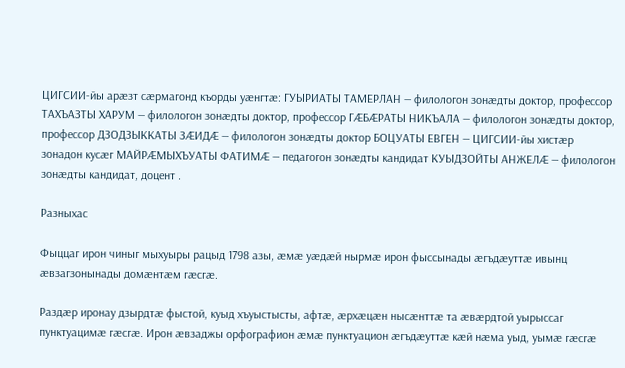ЦИГСИИ-йы арæзт сæрмагонд къорды уæнгтæ: ГУЫРИАТЫ ТАМЕРЛАН — филологон зонæдты доктор, профессор ТАХЪАЗТЫ ХАРУМ — филологон зонæдты доктор, профессор ГÆБÆРАТЫ НИКЪАЛА — филологон зонæдты доктор, профессор ДЗОДЗЫККАТЫ ЗÆИДÆ — филологон зонæдты доктор БОЦУАТЫ ЕВГЕН — ЦИГСИИ-йы хистæр зонадон кусæг МАЙРÆМЫХЪУАТЫ ФАТИМÆ — педагогон зонæдты кандидат КУЫДЗОЙТЫ АНЖЕЛÆ — филологон зонæдты кандидат, доцент .

Разныхас

Фыццаг ирон чиныг мыхуыры рацыд 1798 азы, æмæ уæдæй нырмæ ирон фыссынады æгъдæуттæ ивынц æвзагзонынады домæнтæм гæсгæ.

Раздæр иронау дзырдтæ фыстой, куыд хъуыстысты, афтæ, æрхæцæн нысæнттæ та æвæрдтой уырыссаг пунктуацимæ гæсгæ. Ирон æвзаджы орфографион æмæ пунктуацион æгъдæуттæ кæй нæма уыд, уымæ гæсгæ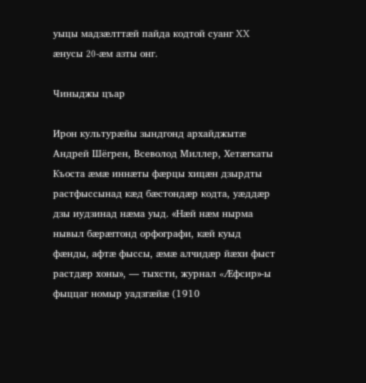уыцы мадзæлттæй пайда кодтой суанг XX æнусы 20-æм азты онг.

Чиныджы цъар

Ирон культурæйы зындгонд архайджытæ Андрей Шёгрен, Всеволод Миллер, Хетæгкаты Къоста æмæ иннæты фæрцы хицæн дзырдты растфыссынад кæд бæстондæр кодта, уæддæр дзы иудзинад нæма уыд. «Нæй нæм нырма нывыл бæрæггонд орфографи, кæй куыд фæнды, афтæ фыссы, æмæ алчидæр йæхи фыст растдæр хоны», — тыхсти, журнал «Æфсир»-ы фыццаг номыр уадзгæйæ (1910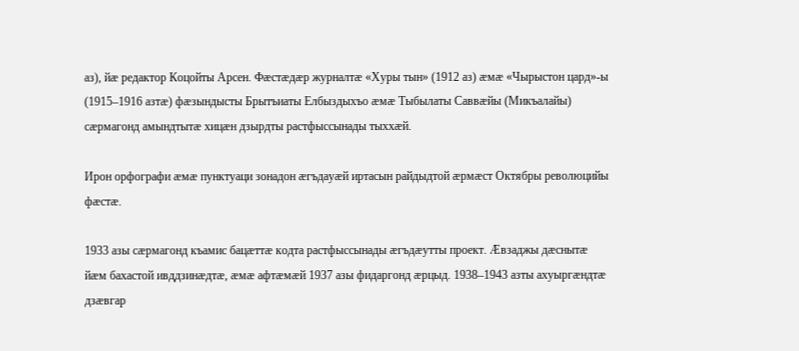аз), йæ редактор Коцойты Арсен. Фæстæдæр журналтæ «Хуры тын» (1912 аз) æмæ «Чырыстон цард»-ы (1915–1916 азтæ) фæзындысты Брытъиаты Елбыздыхъо æмæ Тыбылаты Саввæйы (Микъалайы) сæрмагонд амындтытæ хицæн дзырдты растфыссынады тыххæй.

Ирон орфографи æмæ пунктуаци зонадон æгъдауæй иртасын райдыдтой æрмæст Октябры революцийы фæстæ.

1933 азы сæрмагонд къамис бацæттæ кодта растфыссынады æгъдæутты проект. Æвзаджы дæснытæ йæм бахастой ивддзинæдтæ, æмæ афтæмæй 1937 азы фидаргонд æрцыд. 1938–1943 азты ахуыргæндтæ дзæвгар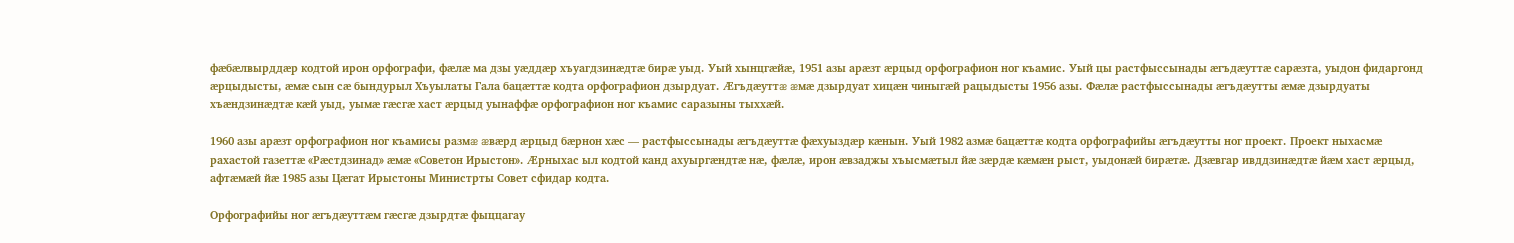фæбæлвырддæр кодтой ирон орфографи, фæлæ ма дзы уæддæр хъуагдзинæдтæ бирæ уыд. Уый хынцгæйæ, 1951 азы арæзт æрцыд орфографион ног къамис. Уый цы растфыссынады æгъдæуттæ сарæзта, уыдон фидаргонд æрцыдысты, æмæ сын сæ бындурыл Хъуылаты Гала бацæттæ кодта орфографион дзырдуат. Æгъдæуттæ æмæ дзырдуат хицæн чиныгæй рацыдысты 1956 азы. Фæлæ растфыссынады æгъдæутты æмæ дзырдуаты хъæндзинæдтæ кæй уыд, уымæ гæсгæ хаст æрцыд уынаффæ орфографион ног къамис саразыны тыххæй.

1960 азы арæзт орфографион ног къамисы размæ æвæрд æрцыд бæрнон хæс — растфыссынады æгъдæуттæ фæхуыздæр кæнын. Уый 1982 азмæ бацæттæ кодта орфографийы æгъдæутты ног проект. Проект ныхасмæ рахастой газеттæ «Рæстдзинад» æмæ «Советон Ирыстон». Æрныхас ыл кодтой канд ахуыргæндтæ нæ, фæлæ, ирон æвзаджы хъысмæтыл йæ зæрдæ кæмæн рыст, уыдонæй бирæтæ. Дзæвгар ивддзинæдтæ йæм хаст æрцыд, афтæмæй йæ 1985 азы Цæгат Ирыстоны Министрты Совет сфидар кодта.

Орфографийы ног æгъдæуттæм гæсгæ дзырдтæ фыццагау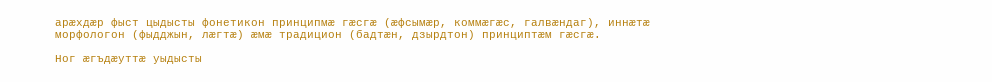арæхдæр фыст цыдысты фонетикон принципмæ гæсгæ (æфсымæр, коммæгæс, галвæндаг), иннæтæ морфологон (фыдджын, лæгтæ) æмæ традицион (бадтæн, дзырдтон) принциптæм гæсгæ.

Ног æгъдæуттæ уыдысты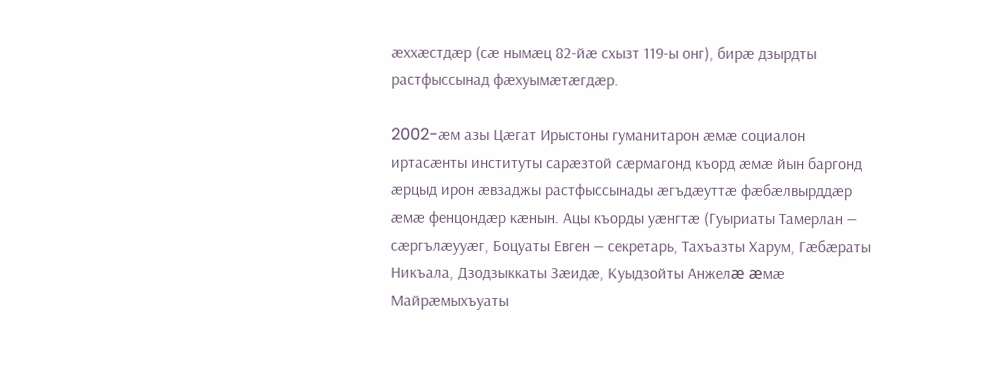æххæстдæр (сæ нымæц 82-йæ схызт 119-ы онг), бирæ дзырдты растфыссынад фæхуымæтæгдæр.

2002-æм азы Цæгат Ирыстоны гуманитарон æмæ социалон иртасæнты институты сарæзтой сæрмагонд къорд æмæ йын баргонд æрцыд ирон æвзаджы растфыссынады æгъдæуттæ фæбæлвырддæр æмæ фенцондæр кæнын. Ацы къорды уæнгтæ (Гуыриаты Тамерлан — сæргълæууæг, Боцуаты Евген — секретарь, Тахъазты Харум, Гæбæраты Никъала, Дзодзыккаты Зæидæ, Куыдзойты Анжелæ æмæ Майрæмыхъуаты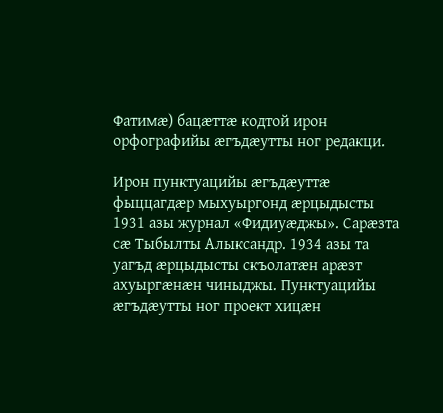Фатимæ) бацæттæ кодтой ирон орфографийы æгъдæутты ног редакци.

Ирон пунктуацийы æгъдæуттæ фыццагдæр мыхуыргонд æрцыдысты 1931 азы журнал «Фидиуæджы». Сарæзта сæ Тыбылты Алыксандр. 1934 азы та уагъд æрцыдысты скъолатæн арæзт ахуыргæнæн чиныджы. Пунктуацийы æгъдæутты ног проект хицæн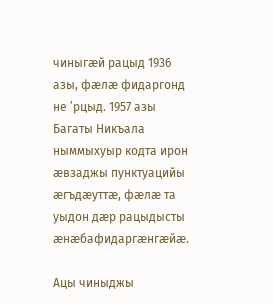чиныгæй рацыд 1936 азы, фæлæ фидаргонд не ’рцыд. 1957 азы Багаты Никъала ныммыхуыр кодта ирон æвзаджы пунктуацийы æгъдæуттæ, фæлæ та уыдон дæр рацыдысты æнæбафидаргæнгæйæ.

Ацы чиныджы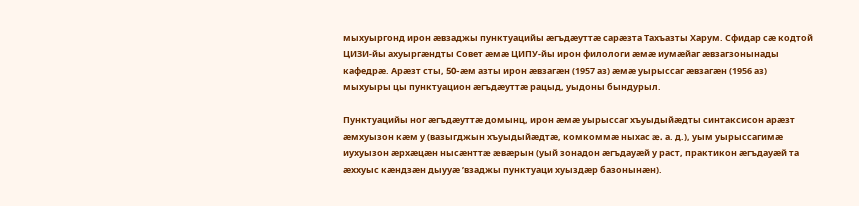мыхуыргонд ирон æвзаджы пунктуацийы æгъдæуттæ сарæзта Тахъазты Харум. Сфидар сæ кодтой ЦИЗИ-йы ахуыргæндты Совет æмæ ЦИПУ-йы ирон филологи æмæ иумæйаг æвзагзонынады кафедрæ. Арæзт сты, 50-æм азты ирон æвзагæн (1957 аз) æмæ уырыссаг æвзагæн (1956 аз) мыхуыры цы пунктуацион æгъдæуттæ рацыд, уыдоны бындурыл.

Пунктуацийы ног æгъдæуттæ домынц, ирон æмæ уырыссаг хъуыдыйæдты синтаксисон арæзт æмхуызон кæм у (вазыгджын хъуыдыйæдтæ, комкоммæ ныхас æ. а. д.), уым уырыссагимæ иухуызон æрхæцæн нысæнттæ æвæрын (уый зонадон æгъдауæй у раст, практикон æгъдауæй та æххуыс кæндзæн дыууæ ’взаджы пунктуаци хуыздæр базонынæн).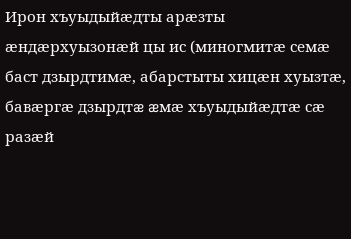Ирон хъуыдыйæдты арæзты æндæрхуызонæй цы ис (миногмитæ семæ баст дзырдтимæ, абарстыты хицæн хуызтæ, бавæргæ дзырдтæ æмæ хъуыдыйæдтæ сæ разæй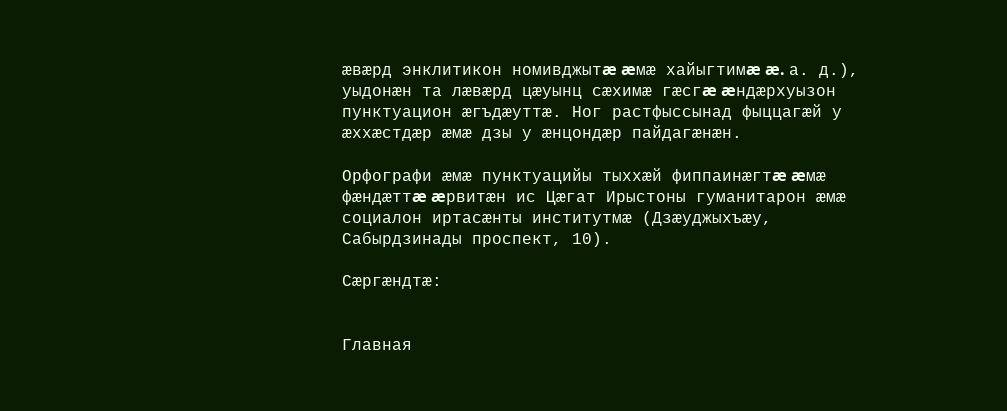æвæрд энклитикон номивджытæ æмæ хайыгтимæ æ. а. д.), уыдонæн та лæвæрд цæуынц сæхимæ гæсгæ æндæрхуызон пунктуацион æгъдæуттæ. Ног растфыссынад фыццагæй у æххæстдæр æмæ дзы у æнцондæр пайдагæнæн.

Орфографи æмæ пунктуацийы тыххæй фиппаинæгтæ æмæ фæндæттæ æрвитæн ис Цæгат Ирыстоны гуманитарон æмæ социалон иртасæнты институтмæ (Дзæуджыхъæу, Сабырдзинады проспект, 10).

Сæргæндтæ:


Главная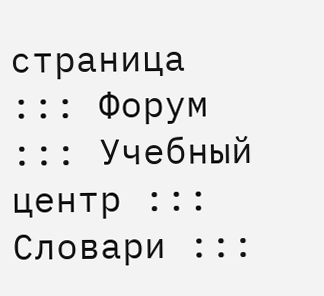страница ::: Форум ::: Учебный центр ::: Словари :::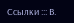Ссылки ::: В.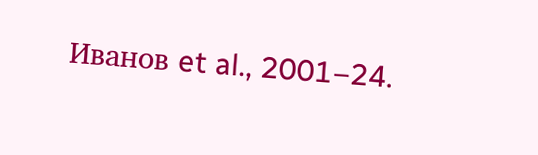Иванов et al., 2001–24.